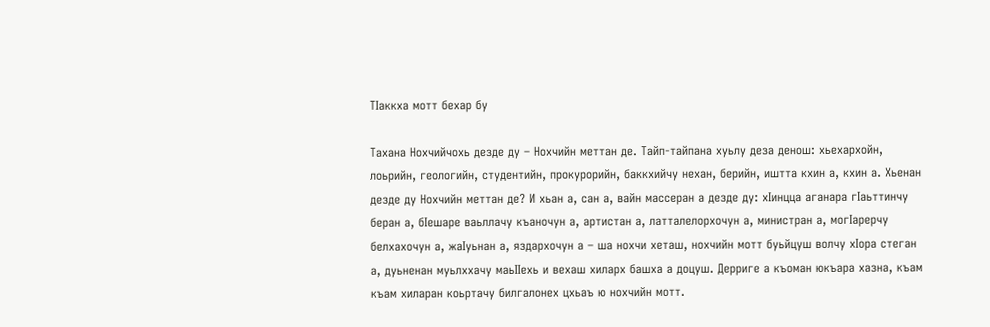ТIаккха мотт бехар бу

Тахана Нохчийчохь дезде ду – Нохчийн меттан де. Тайп-тайпана хуьлу деза денош: хьехархойн, лоьрийн, геологийн, студентийн, прокурорийн, баккхийчу нехан, берийн, иштта кхин а, кхин а. Хьенан дезде ду Нохчийн меттан де? И хьан а, сан а, вайн массеран а дезде ду: хIинцца аганара гIаьттинчу беран а, бIешаре ваьллачу къаночун а, артистан а, латталелорхочун а, министран а, могIарерчу белхахочун а, жаIуьнан а, яздархочун а – ша нохчи хеташ, нохчийн мотт буьйцуш волчу хIора стеган а, дуьненан муьлххачу маьIIехь и вехаш хиларх башха а доцуш. Дерриге а къоман юкъара хазна, къам къам хиларан коьртачу билгалонех цхьаъ ю нохчийн мотт.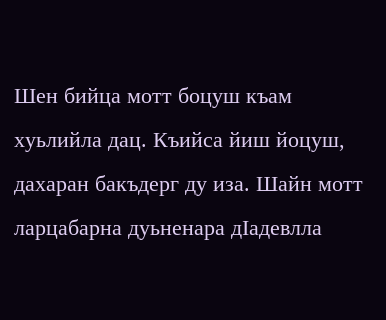Шен бийца мотт боцуш къам хуьлийла дац. Къийса йиш йоцуш, дахаран бакъдерг ду иза. Шайн мотт ларцабарна дуьненара дIадевлла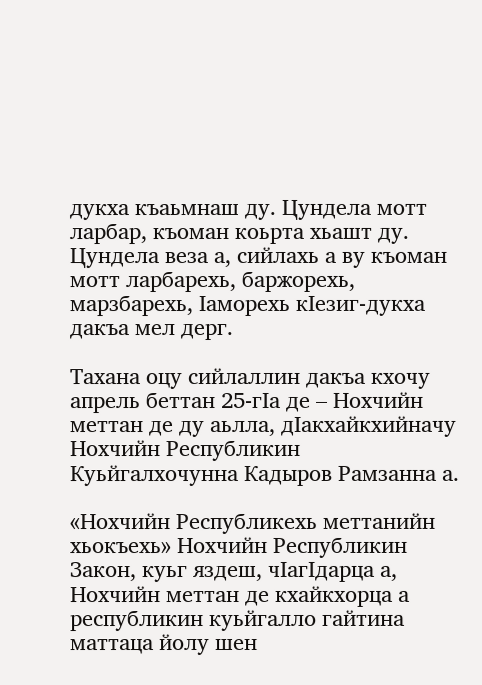дукха къаьмнаш ду. Цундела мотт ларбар, къоман коьрта хьашт ду. Цундела веза а, сийлахь а ву къоман мотт ларбарехь, баржорехь, марзбарехь, Iаморехь кIезиг-дукха дакъа мел дерг.

Тахана оцу сийлаллин дакъа кхочу апрель беттан 25-гIа де – Нохчийн меттан де ду аьлла, дIакхайкхийначу Нохчийн Республикин Куьйгалхочунна Кадыров Рамзанна а.

«Нохчийн Республикехь меттанийн хьокъехь» Нохчийн Республикин Закон, куьг яздеш, чIагIдарца а, Нохчийн меттан де кхайкхорца а республикин куьйгалло гайтина маттаца йолу шен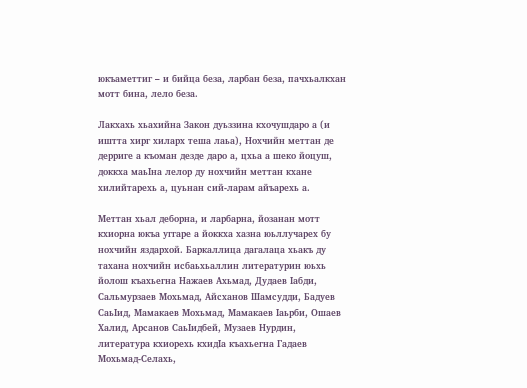юкъаметтиг – и бийца беза, ларбан беза, пачхьалкхан мотт бина, лело беза.

Лакхахь хьахийна Закон дуьззина кхочушдаро а (и иштта хирг хиларх теша лаьа), Нохчийн меттан де дерриге а къоман дезде даро а, цхьа а шеко йоцуш, доккха маьIна лелор ду нохчийн меттан кхане хилийтарехь а, цуьнан сий-ларам айъарехь а.

Меттан хьал деборна, и ларбарна, йозанан мотт кхиорна юкъа уггаре а йоккха хазна юьллучарех бу нохчийн яздархой. Баркаллица дагалаца хьакъ ду тахана нохчийн исбаьхьаллин литературин юьхь йолош къахьегна Нажаев Ахьмад, Дудаев Iабди, Сальмурзаев Мохьмад, Айсханов Шамсудди, Бадуев СаьIид, Мамакаев Мохьмад, Мамакаев Iаьрби, Ошаев Халид, Арсанов СаьIидбей, Музаев Нурдин, литература кхиорехь кхидIа къахьегна Гадаев Мохьмад-Селахь,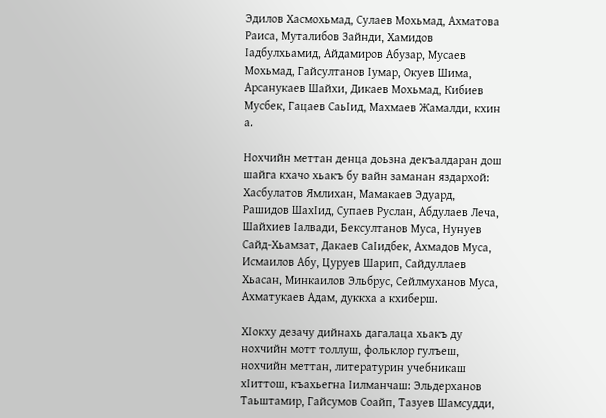Эдилов Хасмохьмад, Сулаев Мохьмад, Ахматова Раиса, Муталибов Зайнди, Хамидов Iадбулхьамид, Айдамиров Абузар, Мусаев Мохьмад, Гайсултанов Iумар, Окуев Шима, Арсанукаев Шайхи, Дикаев Мохьмад, Кибиев Мусбек, Гацаев СаьIид, Махмаев Жамалди, кхин а.

Нохчийн меттан денца доьзна декъалдаран дош шайга кхачо хьакъ бу вайн заманан яздархой: Хасбулатов Ямлихан, Мамакаев Эдуард, Рашидов ШахIид, Супаев Руслан, Абдулаев Леча, Шайхиев Iалвади, Бексултанов Муса, Нунуев Сайд-Хьамзат, Дакаев СаIидбек, Ахмадов Муса, Исмаилов Абу, Цуруев Шарип, Сайдуллаев Хьасан, Минкаилов Эльбрус, Сейлмуханов Муса, Ахматукаев Адам, дуккха а кхиберш.

ХIокху дезачу дийнахь дагалаца хьакъ ду нохчийн мотт толлуш, фольклор гулъеш, нохчийн меттан, литературин учебникаш хIиттош, къахьегна Iилманчаш: Эльдерханов Таьштамир, Гайсумов Соайп, Тазуев Шамсудди,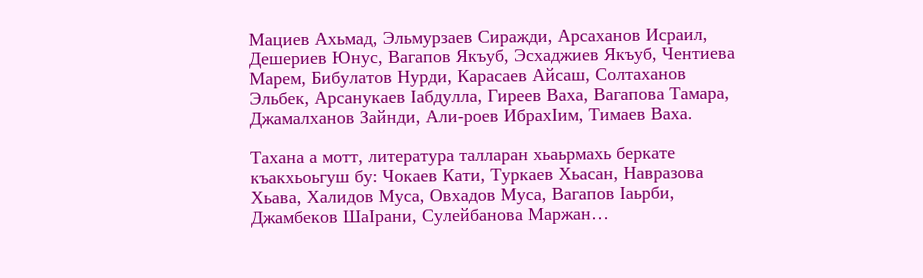Мациев Ахьмад, Эльмурзаев Сиражди, Арсаханов Исраил, Дешериев Юнус, Вагапов Якъуб, Эсхаджиев Якъуб, Чентиева Марем, Бибулатов Нурди, Карасаев Айсаш, Солтаханов Эльбек, Арсанукаев Iабдулла, Гиреев Ваха, Вагапова Тамара, Джамалханов Зайнди, Али-роев ИбрахIим, Тимаев Ваха.

Тахана а мотт, литература талларан хьаьрмахь беркате къакхьоьгуш бу: Чокаев Кати, Туркаев Хьасан, Навразова Хьава, Халидов Муса, Овхадов Муса, Вагапов Iаьрби, Джамбеков ШаIрани, Сулейбанова Маржан…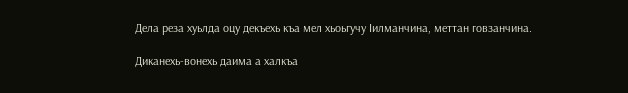Дела реза хуьлда оцу декъехь къа мел хьоьгучу Iилманчина, меттан говзанчина.

Диканехь-вонехь даима а халкъа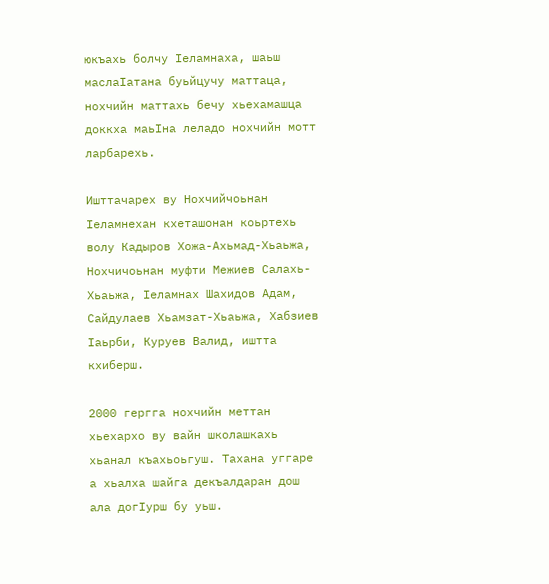юкъахь болчу Iеламнаха, шаьш маслаIатана буьйцучу маттаца, нохчийн маттахь бечу хьехамашца доккха маьIна леладо нохчийн мотт ларбарехь.

Ишттачарех ву Нохчийчоьнан Iеламнехан кхеташонан коьртехь волу Кадыров Хожа-Ахьмад-Хьаьжа, Нохчичоьнан муфти Межиев Салахь-Хьаьжа, Iеламнах Шахидов Адам, Сайдулаев Хьамзат-Хьаьжа, Хабзиев Iаьрби, Куруев Валид, иштта кхиберш.

2000 гергга нохчийн меттан хьехархо ву вайн школашкахь хьанал къахьоьгуш. Тахана уггаре а хьалха шайга декъалдаран дош ала догIурш бу уьш.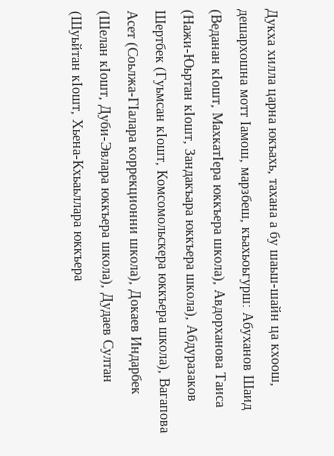Дукха хилла царна юкъахь, тахана а бу шаьш-шайн ца кхоош, дешархошна мотт Iамош, марзбеш, къахьоьгурш: Абуханов Шаид (Веданан кIошт, МахкатIера юккъера школа), Авдорханова Таиса (Нажи-Юьртан кIошт, Зандакъара юккъера школа), Абдуразаков Шертбек (Гуьмсан кIошт, Комсомольскера юккъера школа), Вагапова Асет (Соьлжа-ГIалара коррекционни школа), Докаев Индарбек (Шелан кIошт, Дуби-Эвлара юккъера школа), Дудаев Султан (Шуьйтан кIошт, Хьена-Кхьаьллара юккъера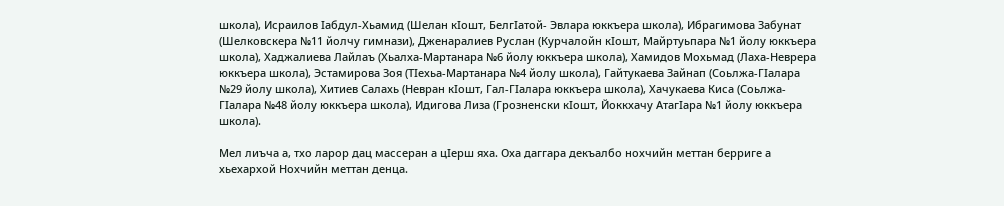школа), Исраилов Iабдул-Хьамид (Шелан кIошт, БелгIатой- Эвлара юккъера школа), Ибрагимова Забунат (Шелковскера №11 йолчу гимнази), Дженаралиев Руслан (Курчалойн кIошт, Майртуьпара №1 йолу юккъера школа), Хаджалиева Лайлаъ (Хьалха-Мартанара №6 йолу юккъера школа), Хамидов Мохьмад (Лаха-Неврера юккъера школа), Эстамирова Зоя (ТIехьа-Мартанара №4 йолу школа), Гайтукаева Зайнап (Соьлжа-ГIалара №29 йолу школа), Хитиев Салахь (Невран кIошт, Гал-ГIалара юккъера школа), Хачукаева Киса (Соьлжа-ГIалара №48 йолу юккъера школа), Идигова Лиза (Грозненски кIошт, Йоккхачу АтагIара №1 йолу юккъера школа).

Мел лиъча а, тхо ларор дац массеран а цIерш яха. Оха даггара декъалбо нохчийн меттан берриге а хьехархой Нохчийн меттан денца.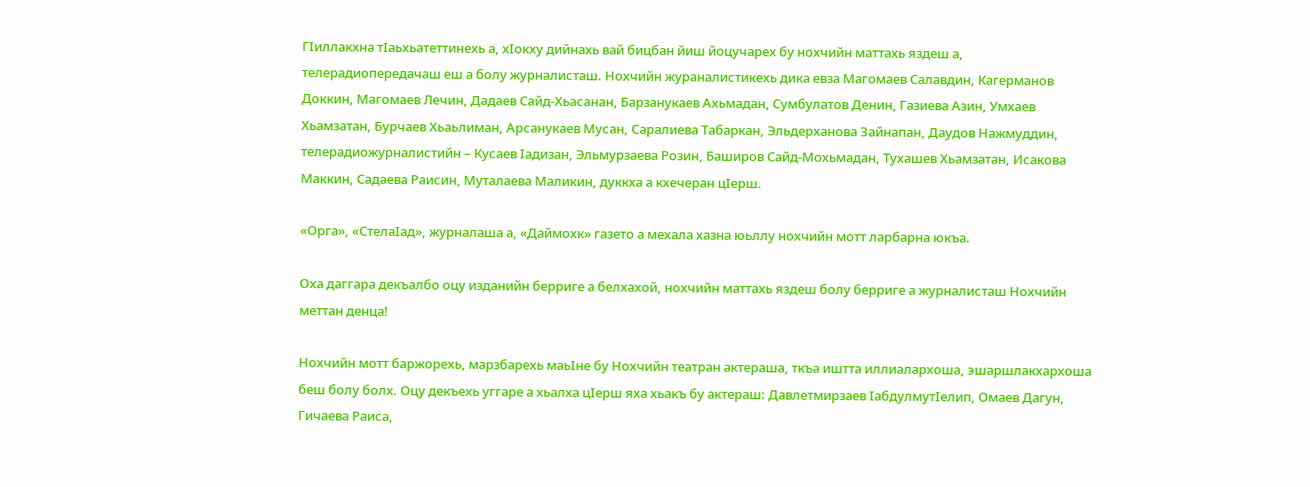ГIиллакхна тIаьхьатеттинехь а, хIокху дийнахь вай бицбан йиш йоцучарех бу нохчийн маттахь яздеш а, телерадиопередачаш еш а болу журналисташ. Нохчийн жураналистикехь дика евза Магомаев Салавдин, Кагерманов Доккин, Магомаев Лечин, Дадаев Сайд-Хьасанан, Барзанукаев Ахьмадан, Сумбулатов Денин, Газиева Азин, Умхаев Хьамзатан, Бурчаев Хьаьлиман, Арсанукаев Мусан, Саралиева Табаркан, Эльдерханова Зайнапан, Даудов Нажмуддин, телерадиожурналистийн – Кусаев Iадизан, Эльмурзаева Розин, Баширов Сайд-Мохьмадан, Тухашев Хьамзатан, Исакова Маккин, Садаева Раисин, Муталаева Маликин, дуккха а кхечеран цIерш.

«Орга», «СтелаIад», журналаша а, «Даймохк» газето а мехала хазна юьллу нохчийн мотт ларбарна юкъа.

Оха даггара декъалбо оцу изданийн берриге а белхахой, нохчийн маттахь яздеш болу берриге а журналисташ Нохчийн меттан денца!

Нохчийн мотт баржорехь, марзбарехь маьIне бу Нохчийн театран актераша, ткъа иштта иллиалархоша, эшаршлакхархоша беш болу болх. Оцу декъехь уггаре а хьалха цIерш яха хьакъ бу актераш: Давлетмирзаев IабдулмутIелип, Омаев Дагун, Гичаева Раиса,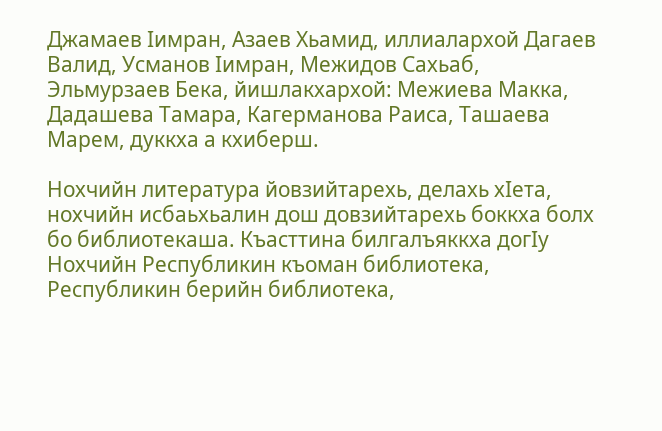Джамаев Iимран, Азаев Хьамид, иллиалархой Дагаев Валид, Усманов Iимран, Межидов Сахьаб, Эльмурзаев Бека, йишлакхархой: Межиева Макка, Дадашева Тамара, Кагерманова Раиса, Ташаева Марем, дуккха а кхиберш.

Нохчийн литература йовзийтарехь, делахь хIета, нохчийн исбаьхьалин дош довзийтарехь боккха болх бо библиотекаша. Къасттина билгалъяккха догIу Нохчийн Республикин къоман библиотека, Республикин берийн библиотека,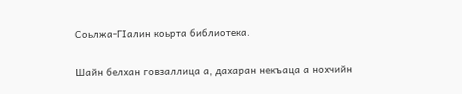Соьлжа-ГIалин коьрта библиотека.

Шайн белхан говзаллица а, дахаран некъаца а нохчийн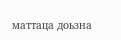маттаца доьзна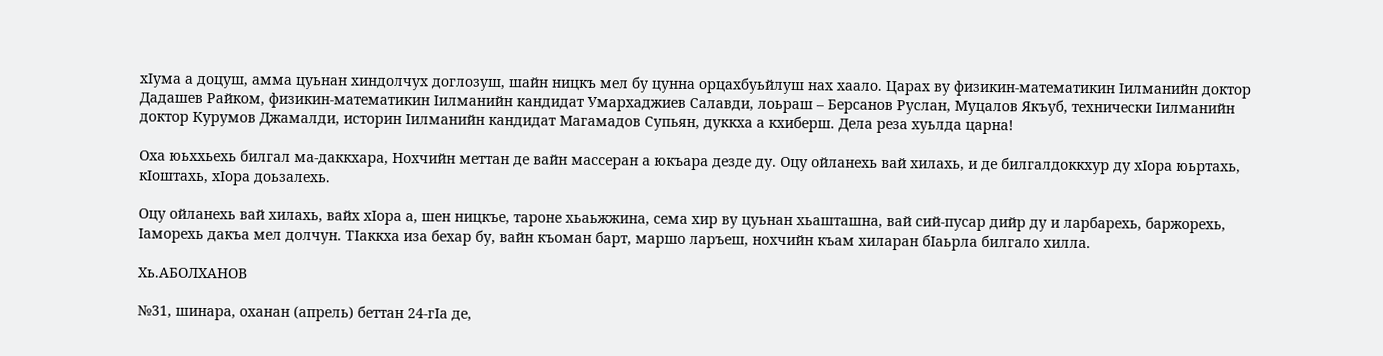хIума а доцуш, амма цуьнан хиндолчух доглозуш, шайн ницкъ мел бу цунна орцахбуьйлуш нах хаало. Царах ву физикин-математикин Iилманийн доктор Дадашев Райком, физикин-математикин Iилманийн кандидат Умархаджиев Салавди, лоьраш – Берсанов Руслан, Муцалов Якъуб, технически Iилманийн доктор Курумов Джамалди, историн Iилманийн кандидат Магамадов Супьян, дуккха а кхиберш. Дела реза хуьлда царна!

Оха юьххьехь билгал ма-даккхара, Нохчийн меттан де вайн массеран а юкъара дезде ду. Оцу ойланехь вай хилахь, и де билгалдоккхур ду хIора юьртахь, кIоштахь, хIора доьзалехь.

Оцу ойланехь вай хилахь, вайх хIора а, шен ницкъе, тароне хьаьжжина, сема хир ву цуьнан хьашташна, вай сий-пусар дийр ду и ларбарехь, баржорехь, Iаморехь дакъа мел долчун. ТIаккха иза бехар бу, вайн къоман барт, маршо ларъеш, нохчийн къам хиларан бIаьрла билгало хилла.

Хь.АБОЛХАНОВ

№31, шинара, оханан (апрель) беттан 24-гIа де,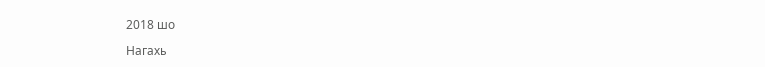2018 шо

Нагахь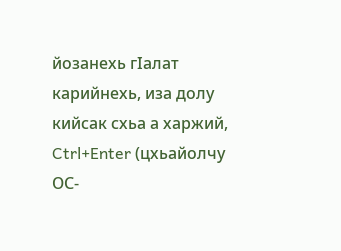йозанехь гIалат карийнехь, иза долу кийсак схьа а харжий, Ctrl+Enter (цхьайолчу ОС-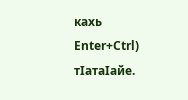кахь Enter+Ctrl) тIатаIайе.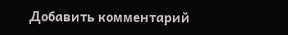Добавить комментарий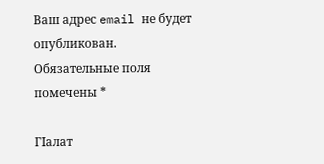Ваш адрес email не будет опубликован. Обязательные поля помечены *

ГIалат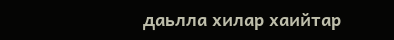даьлла хилар хаийтар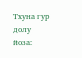Тхуна гур долу йоза: